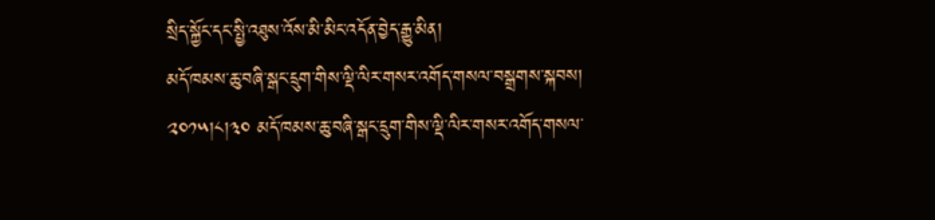སྲིད་སྐྱོང་དང་སྤྱི་འཐུས་འོས་མི་མིང་འདོན་བྱེད་རྒྱུ་མིན།
མདོ་ཁམས་ཆུ་བཞི་སྒང་དྲུག་གིས་ལྡི་ལིར་གསར་འགོད་གསལ་བསྒྲགས་སྐབས། ༢༠༡༥།༨།༣༠ མདོ་ཁམས་ཆུ་བཞི་སྒང་དྲུག་གིས་ལྡི་ལིར་གསར་འགོད་གསལ་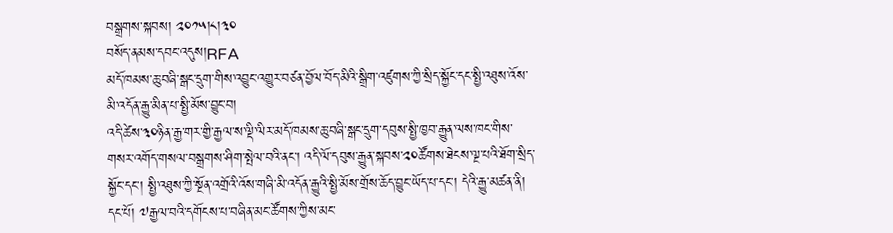བསྒྲགས་སྐབས། ༢༠༡༥།༨།༣༠
བསོད་ནམས་དབང་འདུས།RFA
མདོ་ཁམས་ཆུ་བཞི་སྒང་དྲུག་གིས་འབྱུང་འགྱུར་བཙན་བྱོལ་བོད་མིའི་སྒྲིག་འཛུགས་ཀྱི་སྲིད་སྐྱོང་དང་སྤྱི་འཐུས་འོས་མི་འདོན་རྒྱུ་མིན་པ་སྤྱི་མོས་བྱུང་བ།
འདི་ཚེས་༣༠ཉིན་རྒྱ་གར་གྱི་རྒྱལ་ས་ལྡི་ལིར་མདོ་ཁམས་ཆུ་བཞི་སྒང་དྲུག་དབུས་སྤྱི་ཁྱབ་རྒྱུན་ལས་ཁང་གིས་གསར་འགོད་གསལ་བསྒྲགས་ཤིག་སྤེལ་བའི་ནང་། འདི་ལོ་དབུས་རྒྱུན་སྐབས་༢༠ཚོགས་ཐེངས་ལྔ་པའི་ཐོག་སྲིད་སྐྱོང་དང་། སྤྱི་འཐུས་ཀྱི་སྔོན་འགྲོའི་འོས་གཞི་མི་འདོན་རྒྱུའི་སྤྱི་མོས་གྲོས་ཆོད་བྱུང་ཡོད་པ་དང་། དེའི་རྒྱུ་མཚན་ནི། དང་པོ། ༧རྒྱལ་བའི་དགོངས་པ་བཞིན་མང་ཚོགས་ཀྱིས་མང་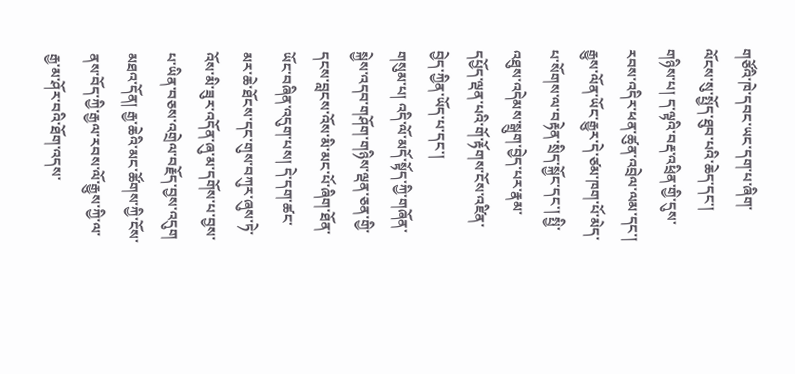གཙོའི་ཁེ་དབང་ཡང་དག་པ་ཞིག་ལོངས་སུ་སྤྱོད་ཐུབ་པའི་ཆེད་དང་།
གཉིས་པ། ད་ལྟའི་བརྡ་འཕྲིན་གྱི་དུས་རབས་འདིར་ཕན་ཚུན་འབྲེལ་ལམ་དང་། རྒྱུས་ལོན་ཡོང་རྒྱུར་དེ་ཙམ་ཁག་པོ་མེད་པ་སོགས་ལ་བརྟེན་སྲིད་སྐྱོང་དང་། སྤྱི་འཐུས་འདེམས་སྒྲུག་བྱེད་པར་རྣམ་དཔྱོད་ལྡན་པའི་གོ་རྟོགས་ངོས་འཛིན་བྱེད་ཀྱིན་ཡོད་པ་དང་།
གསུམ་པ། འདི་ལོ་མདོ་སྟོད་ཀྱི་གཞོན་སྐྱེས་འདབ་གཤོག་གཉིས་ལྡན་ཅན་གྱི་དངས་བླངས་འོས་མི་མང་པོ་ཞིག་ཐོན་ཡོང་བཞིན་འདུག་པས། དེ་དག་ཚང་མར་ཆེ་ཐོངས་དང་གུས་བཀུར་ཞུས་ཏེ་འོས་མི་ཟུར་འདོན་ཞུ་མ་དགོས་པ་བྱས་པ་ཡིན་བཅས་འགྲེལ་བརྗོད་བྱས་འདུག
མཐའ་དོན། རྒྱ་ཆེའི་མང་ཚོགས་ཀྱི་ངོས་ནས་བོད་ཀྱི་རྒྱལ་རབས་ལོ་རྒྱུས་ཀྱི་ལ་རྒྱ་མ་ཤོར་བའི་ཐོག་འདས་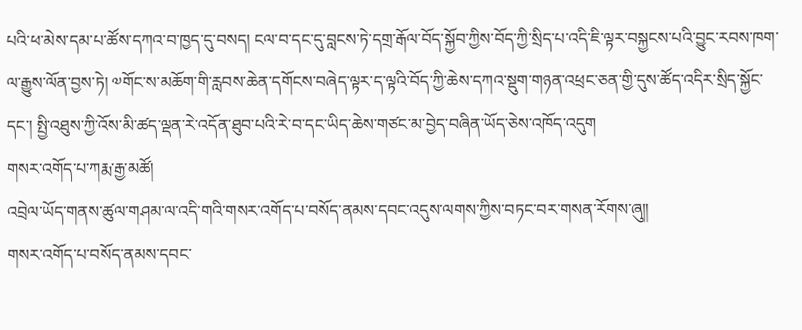པའི་ཕ་མེས་དམ་པ་ཚོས་དཀའ་བ་ཁྱད་དུ་བསད། ངལ་བ་དང་དུ་བླངས་ཏེ་དགྲ་རྒོལ་བོད་སྐྱོབ་ཀྱིས་བོད་ཀྱི་སྲིད་པ་འདི་ཇི་ལྟར་བསྐྱངས་པའི་བྱུང་རབས་ཁག་ལ་རྒྱུས་ལོན་བྱས་ཏེ། ༧གོང་ས་མཆོག་གི་རླབས་ཆེན་དགོངས་བཞེད་ལྟར་ད་ལྟའི་བོད་ཀྱི་ཆེས་དཀའ་སྡུག་གཉན་འཕྲང་ཅན་གྱི་དུས་ཚོད་འདིར་སྲིད་སྐྱོང་དང་། སྤྱི་འཐུས་ཀྱི་འོས་མི་ཚད་ལྡན་རེ་འདོན་ཐུབ་པའི་རེ་བ་དང་ཡིད་ཆེས་གཙང་མ་བྱེད་བཞིན་ཡོད་ཅེས་འཁོད་འདུག
གསར་འགོད་པ་ཀརྨ་རྒྱ་མཚོ།
འབྲེལ་ཡོད་གནས་ཚུལ་གཤམ་ལ་འདི་གའི་གསར་འགོད་པ་བསོད་ནམས་དབང་འདུས་ལགས་ཀྱིས་བཏང་བར་གསན་རོགས་ཞུ༎
གསར་འགོད་པ་བསོད་ནམས་དབང་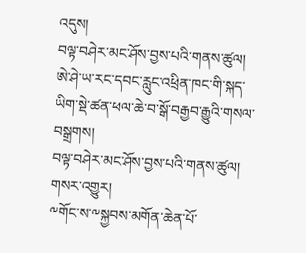འདུས།
བལྟ་བཤེར་མང་ཤོས་བྱས་པའི་གནས་ཚུལ།
ཨེ་ཤེ་ཡ་རང་དབང་རླུང་འཕྲིན་ཁང་གི་སྐད་ཡིག་སྡེ་ཚན་ཕལ་ཆེ་བ་སྒོ་བརྒྱབ་རྒྱུའི་གསལ་བསྒྲགས།
བལྟ་བཤེར་མང་ཤོས་བྱས་པའི་གནས་ཚུལ།
གསར་འགྱུར།
༸གོང་ས་༸སྐྱབས་མགོན་ཆེན་པོ་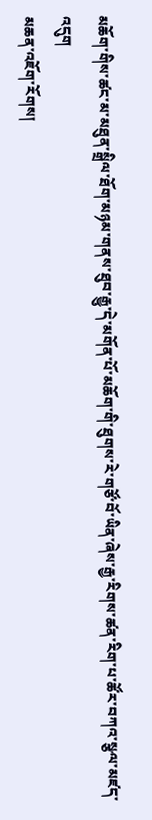མཆོག་གིས་ཚང་མ་མཐུན་སྒྲིལ་ཐོག་མཉམ་གནས་ཐུབ་རྒྱུ་དེ་མགོན་པོ་མཆོག་གི་ཐུགས་རེ་གཙོ་བོ་ཡིན་ཞེས་རྒྱ་རིགས་ཚན་རིག་པ་ཚོར་བཀའ་སྩལ་མཛད་འདུག
མཆན་འཇོག་རོགས།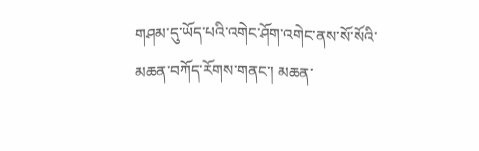གཤམ་དུ་ཡོད་པའི་འགེང་ཤོག་འགེང་ནས་སོ་སོའི་མཆན་བཀོད་རོགས་གནང་། མཆན་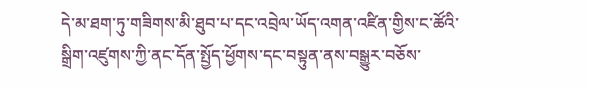དེ་མ་ཐག་ཏུ་གཟིགས་མི་ཐུབ་པ་དང་འབྲེལ་ཡོད་འགན་འཛིན་གྱིས་ང་ཚོའི་སྒྲིག་འཛུགས་ཀྱི་ནང་དོན་སྤྱོད་ཕྱོགས་དང་བསྟུན་ནས་བསྒྱུར་བཅོས་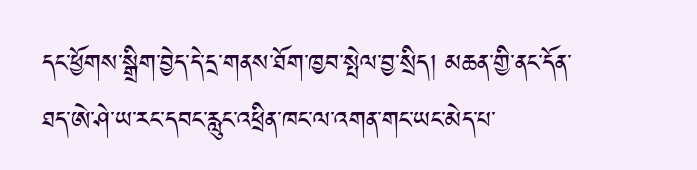དང་ཕྱོགས་སྒྲིག་བྱེད་དེ་དྲ་གནས་ཐོག་ཁྱབ་སྤེལ་བྱ་སྲིད། མཆན་གྱི་ནང་དོན་ཐད་ཨེ་ཤེ་ཡ་རང་དབང་རླུང་འཕྲིན་ཁང་ལ་འགན་གང་ཡང་མེད་པ་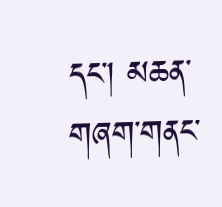དང་། མཆན་གཞག་གནང་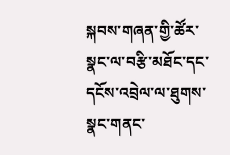སྐབས་གཞན་གྱི་ཚོར་སྣང་ལ་བརྩི་མཐོང་དང་དངོས་འབྲེལ་ལ་ཐུགས་སྣང་གནང་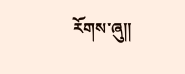རོགས་ཞུ༎